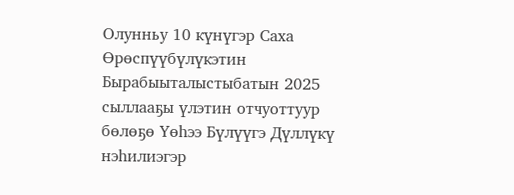Олунньу 10 күнүгэр Саха Өрөспүүбүлүкэтин Бырабыыталыстыбатын 2025 сыллааҕы үлэтин отчуоттуур бөлөҕө Үөһээ Бүлүүгэ Дүллүкү нэһилиэгэр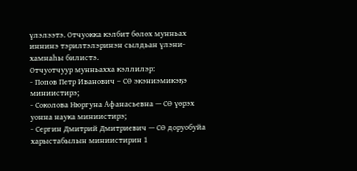үлэлээтэ. Отчуокка кэлбит бөлөх мунньах иннинэ тэрилтэлэринэн сылдьан үлэни-хамнаһы билистэ.
Отчуотчуур мунньахха кэллилэр:
- Попов Петр Иванович – СӨ экэниэмикэҕэ миниистирэ;
- Соколова Нюргуна Афанасьевна — СӨ үөрэх уонна наука миниистирэ;
- Сергин Дмитрий Дмитриевич — СӨ доруобуйа харыстабылын миниистирин 1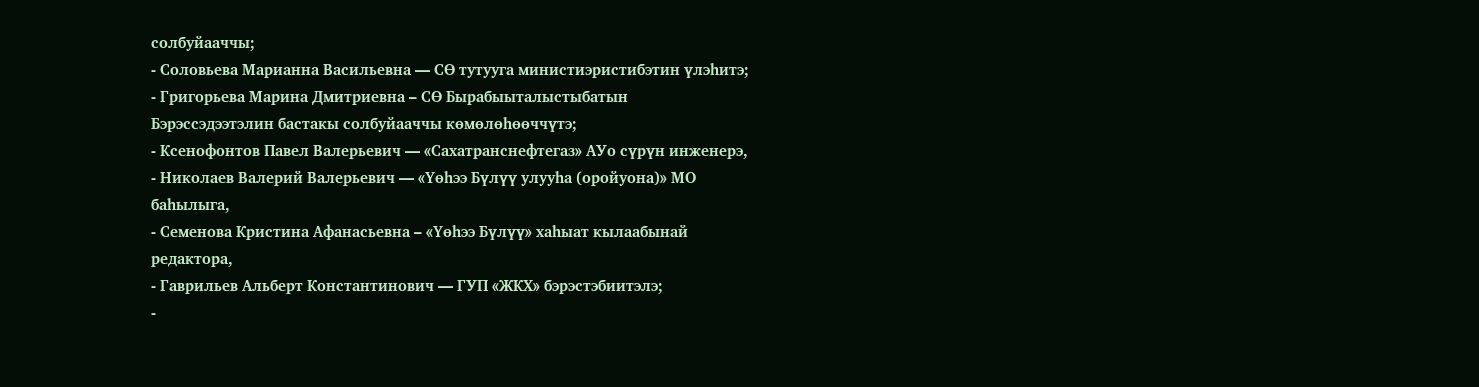солбуйааччы;
- Соловьева Марианна Васильевна — СӨ тутууга министиэристибэтин үлэһитэ;
- Григорьева Марина Дмитриевна – СӨ Бырабыыталыстыбатын Бэрэссэдээтэлин бастакы солбуйааччы көмөлөһөөччүтэ;
- Ксенофонтов Павел Валерьевич — «Сахатранснефтегаз» АУо сүрүн инженерэ,
- Николаев Валерий Валерьевич — «Үөһээ Бүлүү улууһа (оройуона)» МО баһылыга,
- Семенова Кристина Афанасьевна – «Үөһээ Бүлүү» хаһыат кылаабынай редактора,
- Гаврильев Альберт Константинович — ГУП «ЖКХ» бэрэстэбиитэлэ;
-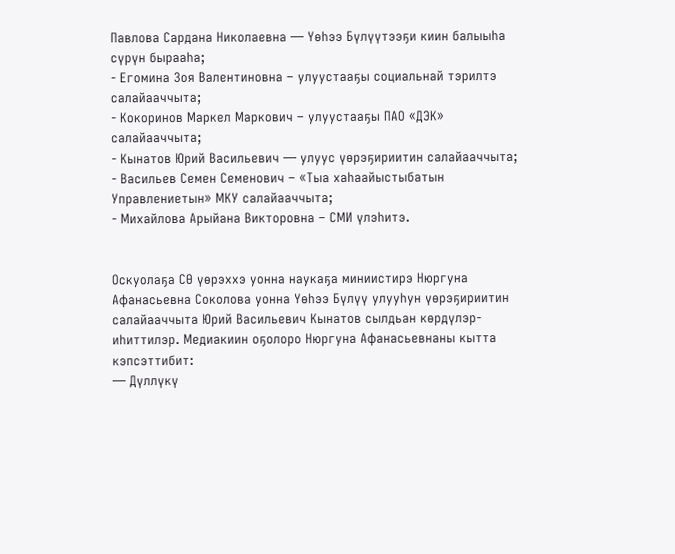Павлова Сардана Николаевна — Үөһээ Бүлүүтээҕи киин балыыһа сүрүн бырааһа;
- Егомина Зоя Валентиновна – улуустааҕы социальнай тэрилтэ салайааччыта;
- Кокоринов Маркел Маркович – улуустааҕы ПАО «ДЭК» салайааччыта;
- Кынатов Юрий Васильевич — улуус үөрэҕириитин салайааччыта;
- Васильев Семен Семенович – «Тыа хаһаайыстыбатын Управлениетын» МКУ салайааччыта;
- Михайлова Арыйана Викторовна – СМИ үлэһитэ.


Оскуолаҕа СӨ үөрэххэ уонна наукаҕа миниистирэ Нюргуна Афанасьевна Соколова уонна Үөһээ Бүлүү улууһун үөрэҕириитин салайааччыта Юрий Васильевич Кынатов сылдьан көрдүлэр-иһиттилэр. Медиакиин оҕолоро Нюргуна Афанасьевнаны кытта кэпсэттибит:
— Дүллүкү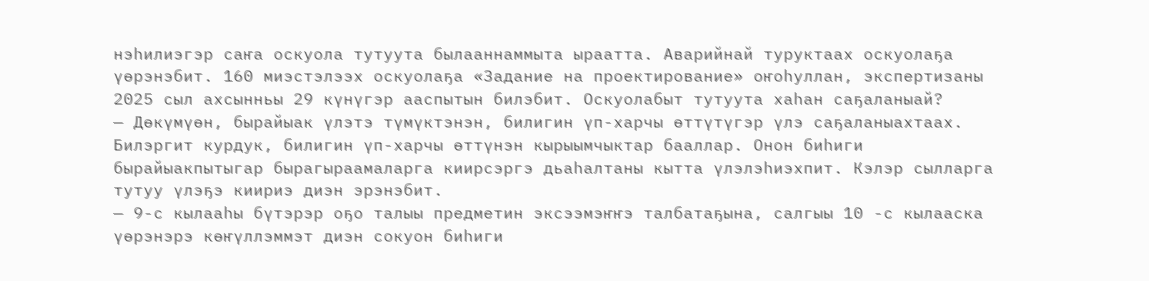нэһилиэгэр саҥа оскуола тутуута былааннаммыта ыраатта. Аварийнай туруктаах оскуолаҕа үөрэнэбит. 160 миэстэлээх оскуолаҕа «Задание на проектирование» оҥоһуллан, экспертизаны 2025 сыл ахсынньы 29 күнүгэр ааспытын билэбит. Оскуолабыт тутуута хаһан саҕаланыай?
— Дөкүмүөн, бырайыак үлэтэ түмүктэнэн, билигин үп-харчы өттүтүгэр үлэ саҕаланыахтаах. Билэргит курдук, билигин үп-харчы өттүнэн кырыымчыктар бааллар. Онон биһиги бырайыакпытыгар бырагыраамаларга киирсэргэ дьаһалтаны кытта үлэлэһиэхпит. Кэлэр сылларга тутуу үлэҕэ киириэ диэн эрэнэбит.
— 9-с кылааһы бүтэрэр оҕо талыы предметин эксээмэҥҥэ талбатаҕына, салгыы 10 -с кылааска үөрэнэрэ көҥүллэммэт диэн сокуон биһиги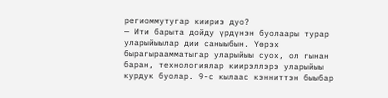региоммутугар киириэ дуо?
— Ити барыта дойду үрдүнэн буолаары турар уларыйыылар дии саныыбын. Үөрэх бырагыраамматыгар уларыйыы суох, ол гынан баран, технологиялар киирэллэрэ уларыйыы курдук буолар. 9-с кылаас кэнниттэн быыбар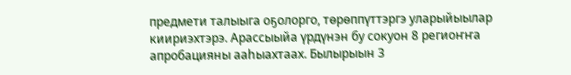предмети талыыга оҕолорго, төрөппүттэргэ уларыйыылар киириэхтэрэ. Арассыыйа үрдүнэн бу сокуон 8 региоҥҥа апробацияны ааһыахтаах. Былырыын 3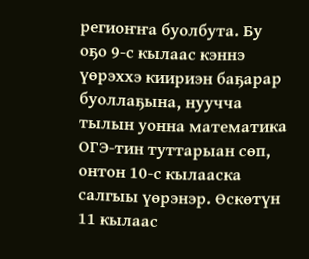региоҥҥа буолбута. Бу оҕо 9-с кылаас кэннэ үөрэххэ киириэн баҕарар буоллаҕына, нуучча тылын уонна математика ОГЭ-тин туттарыан сөп, онтон 10-с кылааска салгыы үөрэнэр. Өскөтүн 11 кылаас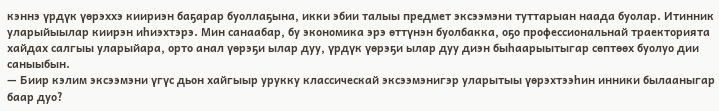кэннэ үрдүк үөрэххэ киириэн баҕарар буоллаҕына, икки эбии талыы предмет эксээмэни туттарыан наада буолар. Итинник уларыйыылар киирэн иһиэхтэрэ. Мин санаабар, бу экономика эрэ өттүнэн буолбакка, оҕо профессиональнай траекторията хайдах салгыы уларыйара, орто анал үөрэҕи ылар дуу, үрдүк үөрэҕи ылар дуу диэн быһаарыытыгар сөптөөх буолуо дии саныыбын.
— Биир кэлим эксээмэни үгүс дьон хайгыыр урукку классическай эксээмэнигэр уларытыы үөрэхтээһин инники былааныгар баар дуо?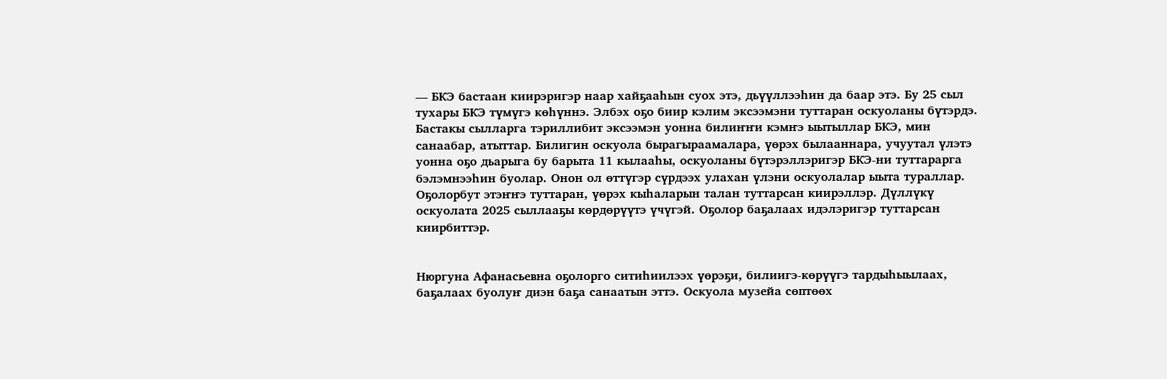— БКЭ бастаан киирэригэр наар хайҕааһын суох этэ, дьүүллээһин да баар этэ. Бу 25 сыл тухары БКЭ түмүгэ көһүннэ. Элбэх оҕо биир кэлим эксээмэни туттаран оскуоланы бүтэрдэ. Бастакы сылларга тэриллибит эксээмэн уонна билиҥҥи кэмҥэ ыытыллар БКЭ, мин санаабар, атыттар. Билигин оскуола бырагыраамалара, үөрэх былааннара, учуутал үлэтэ уонна оҕо дьарыга бу барыта 11 кылааһы, оскуоланы бүтэрэллэригэр БКЭ-ни туттарарга бэлэмнээһин буолар. Онон ол өттүгэр сүрдээх улахан үлэни оскуолалар ыыта тураллар. Оҕолорбут этэҥҥэ туттаран, үөрэх кыһаларын талан туттарсан киирэллэр. Дүллүкү оскуолата 2025 сыллааҕы көрдөрүүтэ үчүгэй. Оҕолор баҕалаах идэлэригэр туттарсан киирбиттэр.


Нюргуна Афанасьевна оҕолорго ситиһиилээх үөрэҕи, билиигэ-көрүүгэ тардыһыылаах, баҕалаах буолуҥ диэн баҕа санаатын эттэ. Оскуола музейа сөптөөх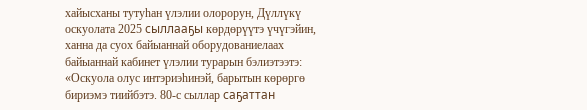хайысханы тутуһан үлэлии олорорун, Дүллүкү оскуолата 2025 сыллааҕы көрдөрүүтэ үчүгэйин, ханна да суох байыаннай оборудованиелаах байыаннай кабинет үлэлии турарын бэлиэтээтэ:
«Оскуола олус интэриэһинэй, барытын көрөргө бириэмэ тиийбэтэ. 80-с сыллар саҕаттан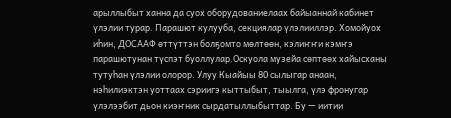арыллыбыт ханна да суох оборудованиелаах байыаннай кабинет үлэлии турар. Парашют кулууба, секциялар үлэлииллэр. Хомойуох иһин, ДОСААФ өттүттэн болҕомто мөлтөөн, кэлиҥҥи кэмҥэ парашютунан түспэт буоллулар.Оскуола музейа сөптөөх хайысханы тутуһан үлэлии олорор. Улуу Кыайыы 80 сылыгар анаан, нэһилиэктэн уоттаах сэриигэ кыттыбыт, тыылга, үлэ фронугар үлэлээбит дьон киэҥник сырдатыллыбыттар. Бу — иитии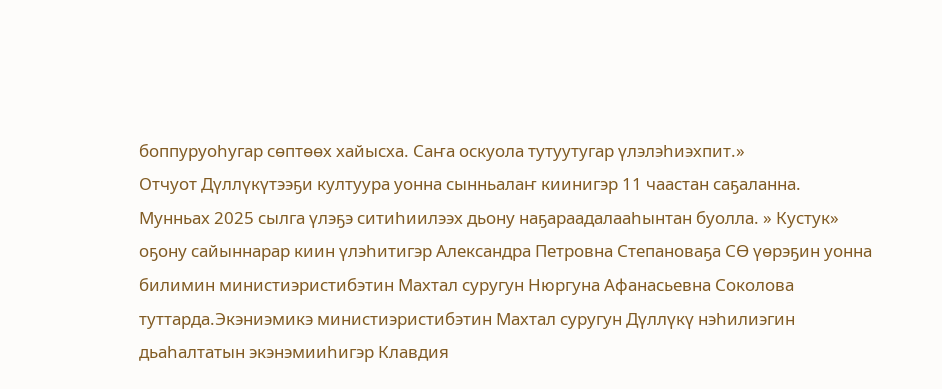боппуруоһугар сөптөөх хайысха. Саҥа оскуола тутуутугар үлэлэһиэхпит.»
Отчуот Дүллүкүтээҕи култуура уонна сынньалаҥ киинигэр 11 чаастан саҕаланна. Мунньах 2025 сылга үлэҕэ ситиһиилээх дьону наҕараадалааһынтан буолла. » Кустук» оҕону сайыннарар киин үлэһитигэр Александра Петровна Степановаҕа СӨ үөрэҕин уонна билимин министиэристибэтин Махтал суругун Нюргуна Афанасьевна Соколова туттарда.Экэниэмикэ министиэристибэтин Махтал суругун Дүллүкү нэһилиэгин дьаһалтатын экэнэмииһигэр Клавдия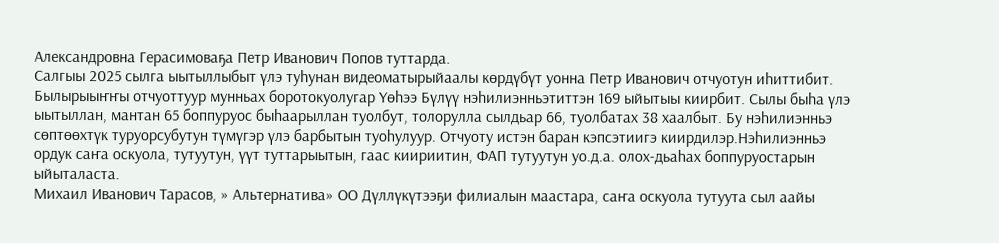Александровна Герасимоваҕа Петр Иванович Попов туттарда.
Салгыы 2025 сылга ыытыллыбыт үлэ туһунан видеоматырыйаалы көрдүбүт уонна Петр Иванович отчуотун иһиттибит.
Былырыыҥҥы отчуоттуур мунньах боротокуолугар Үөһээ Бүлүү нэһилиэнньэтиттэн 169 ыйытыы киирбит. Сылы быһа үлэ ыытыллан, мантан 65 боппуруос быһаарыллан туолбут, толорулла сылдьар 66, туолбатах 38 хаалбыт. Бу нэһилиэнньэ сөптөөхтүк туруорсубутун түмүгэр үлэ барбытын туоһулуур. Отчуоту истэн баран кэпсэтиигэ киирдилэр.Нэһилиэнньэ ордук саҥа оскуола, тутуутун, үүт туттарыытын, гаас киириитин, ФАП тутуутун уо.д.а. олох-дьаһах боппуруостарын ыйыталаста.
Михаил Иванович Тарасов, » Альтернатива» ОО Дүллүкүтээҕи филиалын маастара, саҥа оскуола тутуута сыл аайы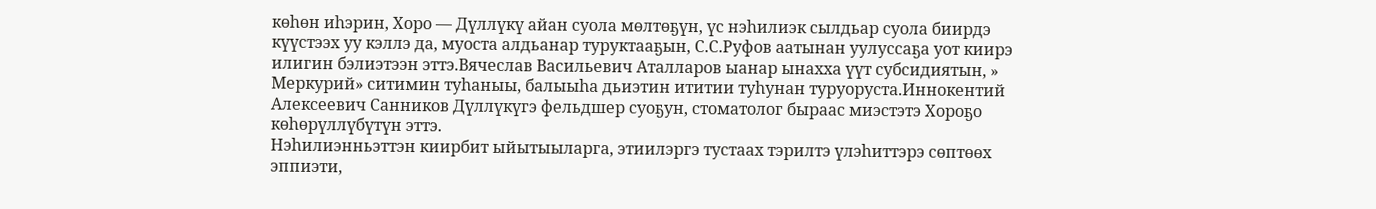көһөн иһэрин, Хоро — Дүллүкү айан суола мөлтөҕүн, үс нэһилиэк сылдьар суола биирдэ күүстээх уу кэллэ да, муоста алдьанар туруктааҕын, С.С.Руфов аатынан уулуссаҕа уот киирэ илигин бэлиэтээн эттэ.Вячеслав Васильевич Аталларов ыанар ынахха үүт субсидиятын, » Меркурий» ситимин туһаныы, балыыһа дьиэтин ититии туһунан туруоруста.Иннокентий Алексеевич Санников Дүллүкүгэ фельдшер суоҕун, стоматолог быраас миэстэтэ Хороҕо көһөрүллүбүтүн эттэ.
Нэһилиэнньэттэн киирбит ыйытыыларга, этиилэргэ тустаах тэрилтэ үлэһиттэрэ сөптөөх эппиэти,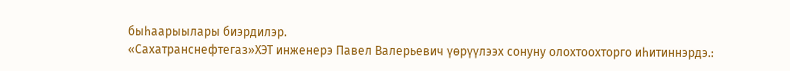быһаарыылары биэрдилэр.
«Сахатранснефтегаз»ХЭТ инженерэ Павел Валерьевич үөрүүлээх сонуну олохтоохторго иһитиннэрдэ.: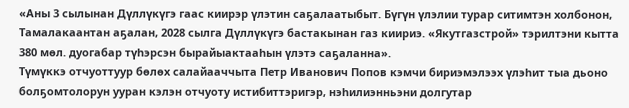«Аны 3 сылынан Дүллүкүгэ гаас киирэр үлэтин саҕалаатыбыт. Бүгүн үлэлии турар ситимтэн холбонон, Тамалакаантан аҕалан, 2028 сылга Дүллүкүгэ бастакынан газ киириэ. «Якутгазстрой» тэрилтэни кытта 380 мөл. дуогабар түһэрсэн бырайыактааһын үлэтэ саҕаланна».
Түмүккэ отчуоттуур бөлөх салайааччыта Петр Иванович Попов кэмчи бириэмэлээх үлэһит тыа дьоно болҕомтолорун ууран кэлэн отчуоту истибиттэригэр, нэһилиэнньэни долгутар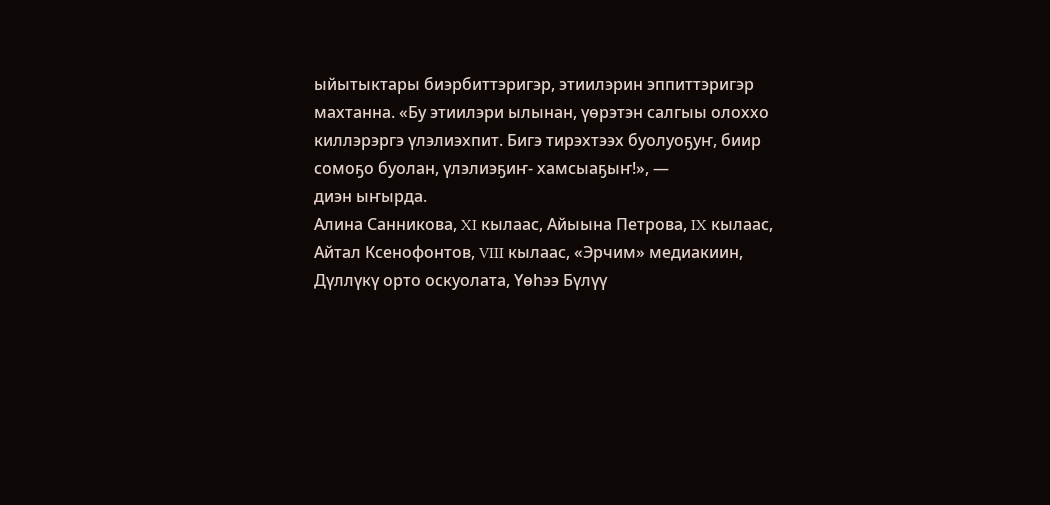ыйытыктары биэрбиттэригэр, этиилэрин эппиттэригэр махтанна. «Бу этиилэри ылынан, үөрэтэн салгыы олоххо киллэрэргэ үлэлиэхпит. Бигэ тирэхтээх буолуоҕуҥ, биир сомоҕо буолан, үлэлиэҕиҥ- хамсыаҕыҥ!», —
диэн ыҥырда.
Алина Санникова, XI кылаас, Айыына Петрова, IX кылаас, Айтал Ксенофонтов, VIII кылаас, «Эрчим» медиакиин, Дүллүкү орто оскуолата, Үөһээ Бүлүү